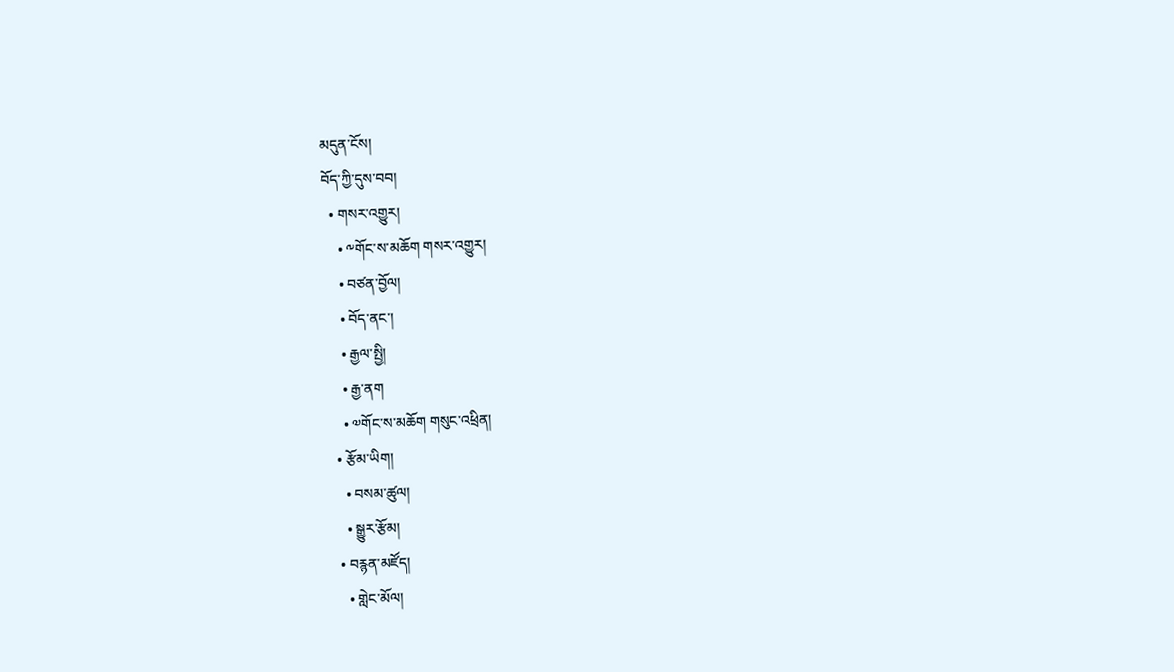མདུན་ངོས།
བོད་ཀྱི་དུས་བབ།
  • གསར་འགྱུར།
    • ༸གོང་ས་མཆོག གསར་འགྱུར།
    • བཙན་བྱོལ།
    • བོད་ནང་།
    • རྒྱལ་སྤྱི།
    • རྒྱ་ནག
    • ༧གོང་ས་མཆོག གསུང་འཕྲིན།
  • རྩོམ་ཡིག།
    • བསམ་ཚུལ།
    • སྒྱུར་རྩོམ།
  • བརྙན་མཛོད།
    • གླེང་མོལ།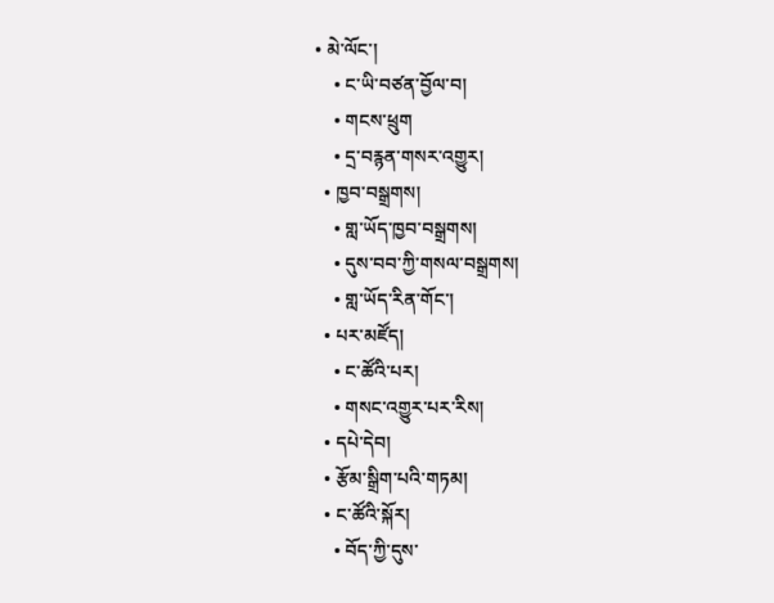• མེ་ལོང་།
    • ང་ཡི་བཙན་བྱོལ་བ།
    • གངས་ཕྲུག
    • དྲ་བརྙན་གསར་འགྱུར།
  • ཁྱབ་བསྒྲགས།
    • གླ་ཡོད་ཁྱབ་བསྒྲགས།
    • དུས་བབ་ཀྱི་གསལ་བསྒྲགས།
    • གླ་ཡོད་རིན་གོང་།
  • པར་མཛོད།
    • ང་ཚོའི་པར།
    • གསང་འགྱུར་པར་རིས།
  • དཔེ་དེབ།
  • རྩོམ་སྒྲིག་པའི་གཏམ།
  • ང་ཚོའི་སྐོར།
    • བོད་ཀྱི་དུས་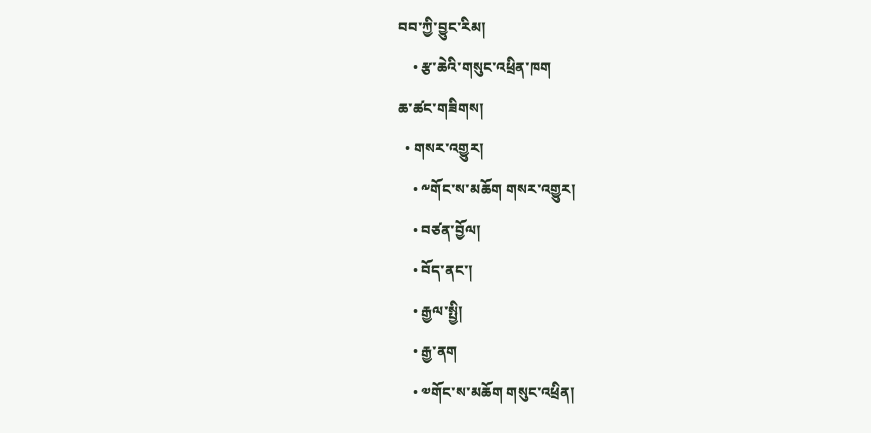བབ་ཀྱི་བྱུང་རིམ།
    • རྩ་ཆེའི་གསུང་འཕྲིན་ཁག
ཆ་ཚང་གཟིགས།
  • གསར་འགྱུར།
    • ༸གོང་ས་མཆོག གསར་འགྱུར།
    • བཙན་བྱོལ།
    • བོད་ནང་།
    • རྒྱལ་སྤྱི།
    • རྒྱ་ནག
    • ༧གོང་ས་མཆོག གསུང་འཕྲིན།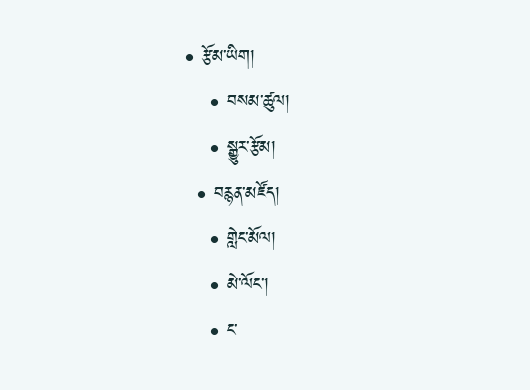• རྩོམ་ཡིག།
    • བསམ་ཚུལ།
    • སྒྱུར་རྩོམ།
  • བརྙན་མཛོད།
    • གླེང་མོལ།
    • མེ་ལོང་།
    • ང་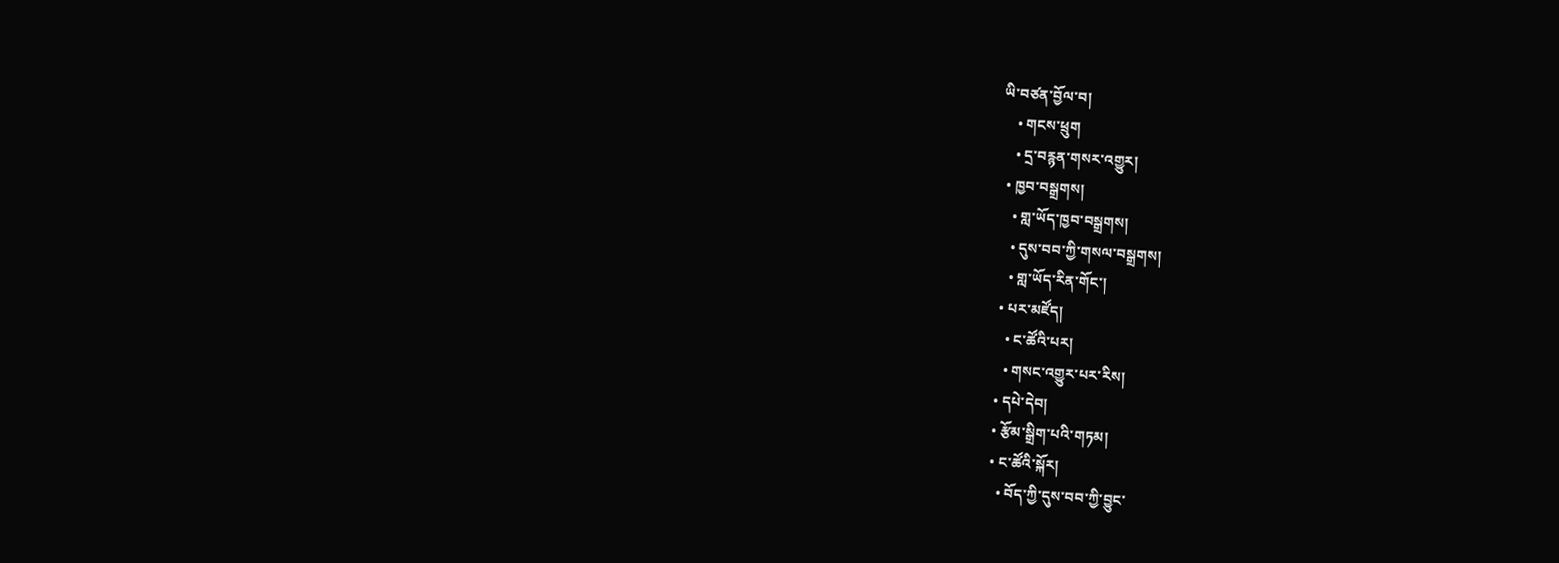ཡི་བཙན་བྱོལ་བ།
    • གངས་ཕྲུག
    • དྲ་བརྙན་གསར་འགྱུར།
  • ཁྱབ་བསྒྲགས།
    • གླ་ཡོད་ཁྱབ་བསྒྲགས།
    • དུས་བབ་ཀྱི་གསལ་བསྒྲགས།
    • གླ་ཡོད་རིན་གོང་།
  • པར་མཛོད།
    • ང་ཚོའི་པར།
    • གསང་འགྱུར་པར་རིས།
  • དཔེ་དེབ།
  • རྩོམ་སྒྲིག་པའི་གཏམ།
  • ང་ཚོའི་སྐོར།
    • བོད་ཀྱི་དུས་བབ་ཀྱི་བྱུང་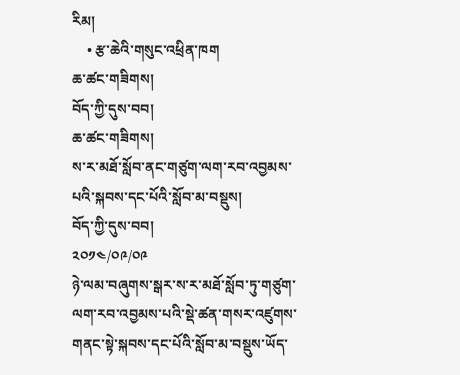རིམ།
    • རྩ་ཆེའི་གསུང་འཕྲིན་ཁག
ཆ་ཚང་གཟིགས།
བོད་ཀྱི་དུས་བབ།
ཆ་ཚང་གཟིགས།
ས་ར་མཐོ་སློབ་ནང་གཙུག་ལག་རབ་འབྱམས་པའི་སྐབས་དང་པོའི་སློབ་མ་བསྡུས།
བོད་ཀྱི་དུས་བབ།
༢༠༡༤/༠༩/༠༩
ཉེ་ལམ་བཞུགས་སྒར་ས་ར་མཐོ་སློབ་ཏུ་གཙུག་ལག་རབ་འབྱམས་པའི་སྡེ་ཚན་གསར་འཛུགས་གནང་སྟེ་སྐབས་དང་པོའི་སློབ་མ་བསྡུས་ཡོད་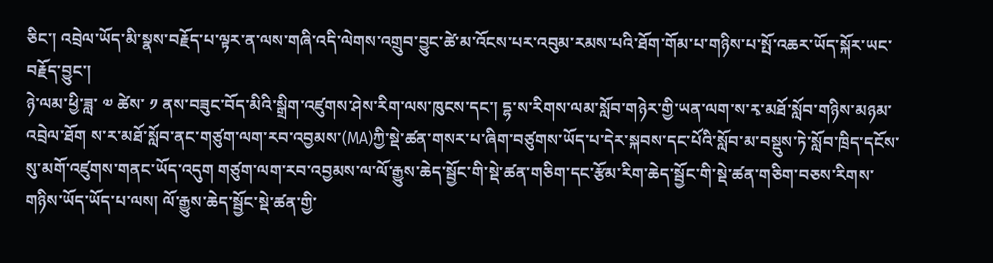ཅིང་། འབྲེལ་ཡོད་མི་སྣས་བརྗོད་པ་ལྟར་ན་ལས་གཞི་འདི་ལེགས་འགྲུབ་བྱུང་ཚེ་མ་འོངས་པར་འབུམ་རམས་པའི་ཐོག་གོམ་པ་གཉིས་པ་སྤོ་འཆར་ཡོད་སྐོར་ཡང་བརྗོད་བྱུང་།
ཉེ་ལམ་ཕྱི་ཟླ་ ༧ ཚེས་ ༡ ནས་བཟུང་བོད་མིའི་སྒྲིག་འཛུགས་ཤེས་རིག་ལས་ཁུངས་དང་། དྷ་ས་རིགས་ལམ་སློབ་གཉེར་གྱི་ཡན་ལག་ས་རྭ་མཐོ་སློབ་གཉིས་མཉམ་འབྲེལ་ཐོག ས་ར་མཐོ་སློབ་ནང་གཙུག་ལག་རབ་འབྱམས་(MA)ཀྱི་སྡེ་ཚན་གསར་པ་ཞིག་བཙུགས་ཡོད་པ་དེར་སྐབས་དང་པོའི་སློབ་མ་བསྡུས་ཏེ་སློབ་ཁྲིད་དངོས་སུ་མགོ་འཛུགས་གནང་ཡོད་འདུག གཙུག་ལག་རབ་འབྱམས་ལ་ལོ་རྒྱུས་ཆེད་སྦྱོང་གི་སྡེ་ཚན་གཅིག་དང་རྩོམ་རིག་ཆེད་སྦྱོང་གི་སྡེ་ཚན་གཅིག་བཅས་རིགས་གཉིས་ཡོད་ཡོད་པ་ལས། ལོ་རྒྱུས་ཆེད་སྦྱོང་སྡེ་ཚན་གྱི་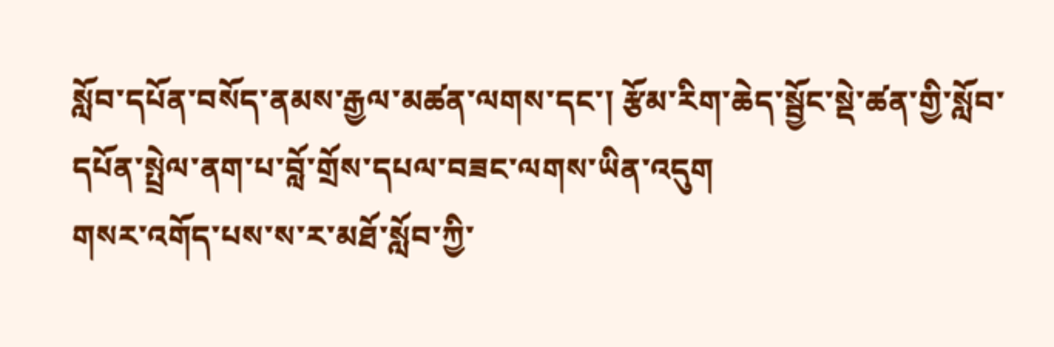སློབ་དཔོན་བསོད་ནམས་རྒྱལ་མཚན་ལགས་དང་། རྩོམ་རིག་ཆེད་སྦྱོང་སྡེ་ཚན་གྱི་སློབ་དཔོན་སྤྲེལ་ནག་པ་བློ་གྲོས་དཔལ་བཟང་ལགས་ཡིན་འདུག
གསར་འགོད་པས་ས་ར་མཐོ་སློབ་ཀྱི་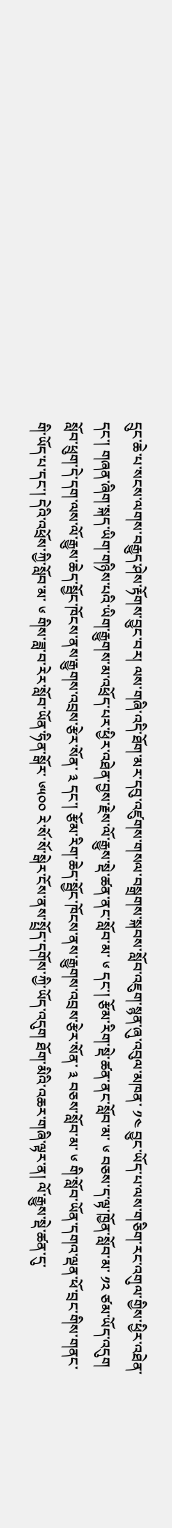དྲུང་ཆེ་པ་སངས་ལགས་བརྒྱུད་ཤེས་རྟོགས་བྱུང་བར། ལས་གཞི་འདི་ཐོག་མར་དབུ་འཛུགས་གསལ་བསྒྲགས་སྐབས་སློབ་འཇུག་སྙན་ཞུ་འབུལ་མཁན་ ༡༤ བྱུང་ཡོད་པ་ལས་གཅིག་རང་འགུལ་གྱིས་ཕྱིར་འཐེན་དང་། གཞན་ཞིག་སྐད་ཡིག་གཉིས་པའི་ཡིག་རྒྱུགས་མ་འཕྲོད་པར་ཕྱིར་འཐེན་བྱས་རྗེས་ལོ་རྒྱུས་སྡེ་ཚན་ནང་སློབ་མ་ ༦ དང་། རྩོམ་རིག་སྡེ་ཚན་ནང་སློབ་མ་ ༦ བཅས་ད་ལྟ་ཁྱོན་སློབ་མ་ ༡༢ ཙམ་ཡོད་འདུག སློབ་ཕྲུག་དེ་དག་ལས་ལོ་རྒྱུས་ཆེད་སྦྱོང་ཁོངས་ནས་རྒྱུགས་འབྲས་རྩེར་སོན་ ༣ དང་། རྩོམ་རིག་ཆེད་སྦྱོང་ཁོངས་ནས་རྒྱུགས་འབྲས་རྩེར་སོན་ ༣ བཅས་སློབ་མ་ ༦ གི་སློབ་ཡོན་དགའ་ལྡན་ཕོ་བྲང་གིས་གནང་གི་ཡོད་པ་དང་། དེའི་འཕྲོས་ཀྱི་སློབ་མ་ ༦ གིས་ཟླ་བ་རེར་སློབ་ཡོན་ཧིན་སྒོར་ ༦༥༠༠ རེ་སོ་སོ་སྒེར་ངོས་ནས་སྤྲོད་དགོས་ཀྱི་ཡོད་འདུག ཐོག་མིའི་འཆར་གཞི་ལྟར་ན། ལོ་རྒྱུས་སྡེ་ཚན་དུ་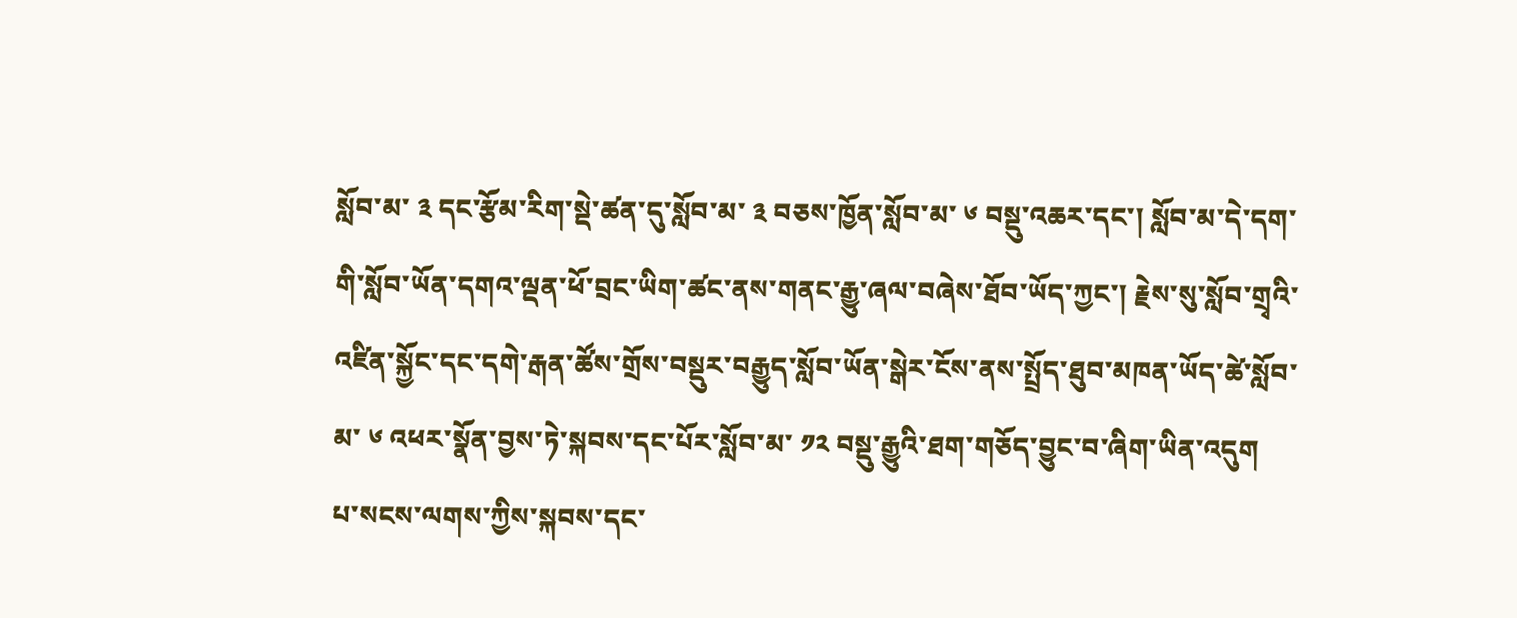སློབ་མ་ ༣ དང་རྩོམ་རིག་སྡེ་ཚན་དུ་སློབ་མ་ ༣ བཅས་ཁྱོན་སློབ་མ་ ༦ བསྡུ་འཆར་དང་། སློབ་མ་དེ་དག་གི་སློབ་ཡོན་དགའ་ལྡན་ཕོ་བྲང་ཡིག་ཚང་ནས་གནང་རྒྱུ་ཞལ་བཞེས་ཐོབ་ཡོད་ཀྱང་། རྗེས་སུ་སློབ་གྲྭའི་འཛིན་སྐྱོང་དང་དགེ་རྒན་ཚོས་གྲོས་བསྡུར་བརྒྱུད་སློབ་ཡོན་སྒེར་ངོས་ནས་སྤྲོད་ཐུབ་མཁན་ཡོད་ཚེ་སློབ་མ་ ༦ འཕར་སྣོན་བྱས་ཏེ་སྐབས་དང་པོར་སློབ་མ་ ༡༢ བསྡུ་རྒྱུའི་ཐག་གཅོད་བྱུང་བ་ཞིག་ཡིན་འདུག
པ་སངས་ལགས་ཀྱིས་སྐབས་དང་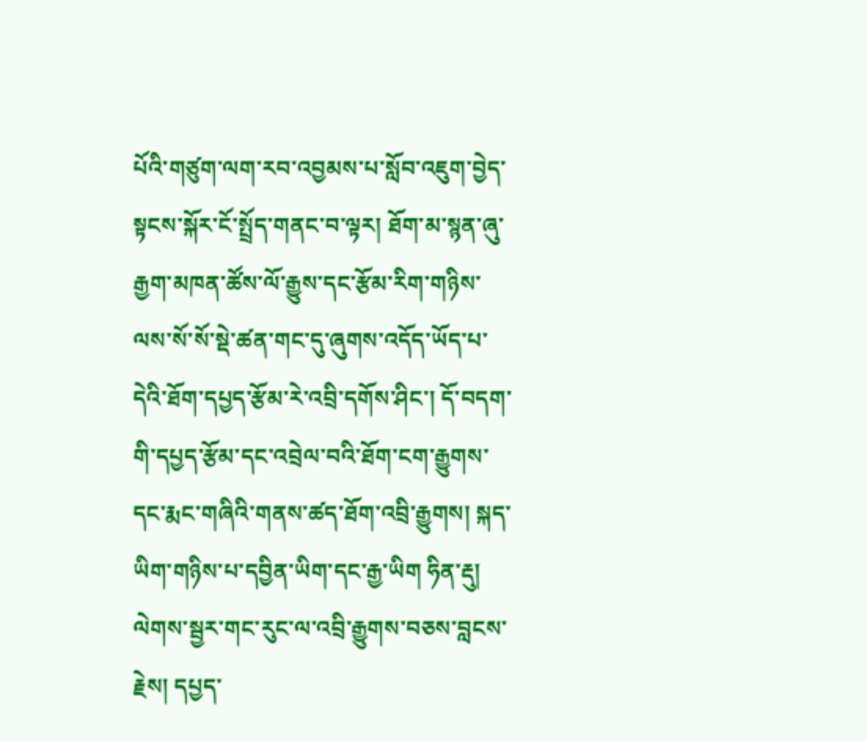པོའི་གཙུག་ལག་རབ་འབྱམས་པ་སློབ་འཇུག་བྱེད་སྟངས་སྐོར་ངོ་སྤྲོད་གནང་བ་ལྟར། ཐོག་མ་སྙན་ཞུ་རྒྱག་མཁན་ཚོས་ལོ་རྒྱུས་དང་རྩོམ་རིག་གཉིས་ལས་སོ་སོ་སྡེ་ཚན་གང་དུ་ཞུགས་འདོད་ཡོད་པ་དེའི་ཐོག་དཔྱད་རྩོམ་རེ་འབྲི་དགོས་ཤིང་། དོ་བདག་གི་དཔྱད་རྩོམ་དང་འབྲེལ་བའི་ཐོག་ངག་རྒྱུགས་དང་རྨང་གཞིའི་གནས་ཚད་ཐོག་འབྲི་རྒྱུགས། སྐད་ཡིག་གཉིས་པ་དབྱིན་ཡིག་དང་རྒྱ་ཡིག ཧིན་རྡུ། ལེགས་སྦྱར་གང་རུང་ལ་འབྲི་རྒྱུགས་བཅས་བླངས་རྗེས། དཔྱད་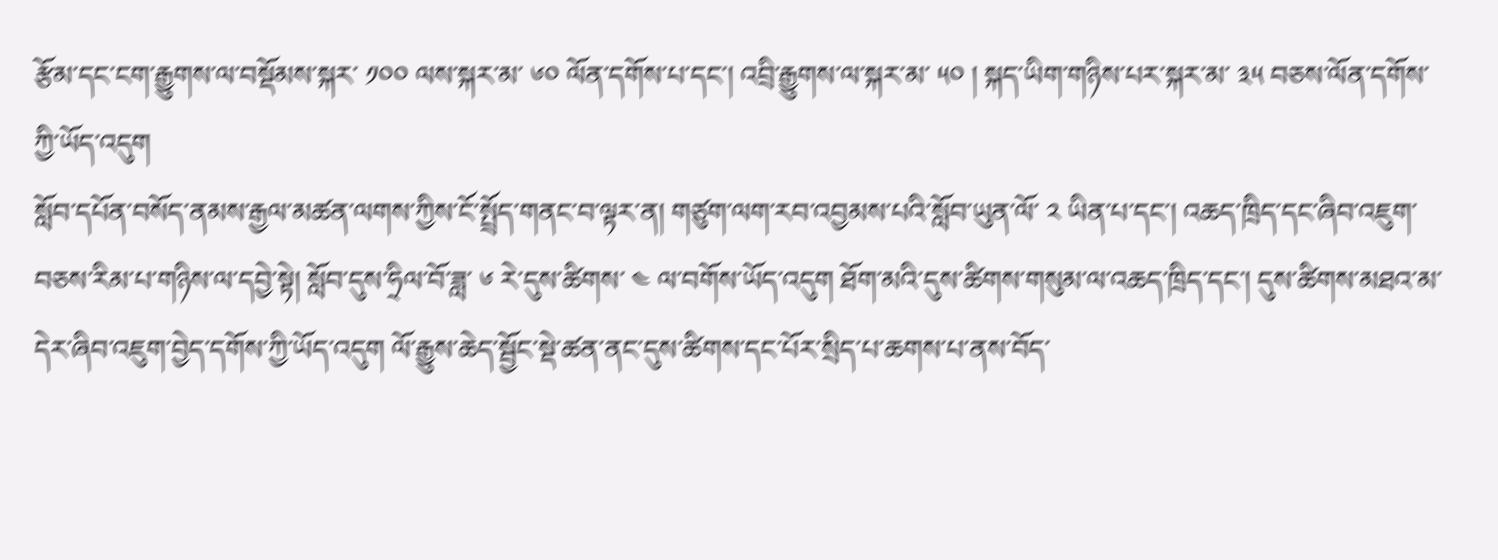རྩོམ་དང་ངག་རྒྱུགས་ལ་བསྡོམས་སྐར་ ༡༠༠ ལས་སྐར་མ་ ༦༠ ལོན་དགོས་པ་དང་། འབྲི་རྒྱུགས་ལ་སྐར་མ་ ༥༠ ། སྐད་ཡིག་གཉིས་པར་སྐར་མ་ ༣༥ བཅས་ལོན་དགོས་ཀྱི་ཡོད་འདུག
སློབ་དཔོན་བསོད་ནམས་རྒྱལ་མཚན་ལགས་ཀྱིས་ངོ་སྤྲོད་གནང་བ་ལྟར་ན། གཙུག་ལག་རབ་འབྱམས་པའི་སློབ་ཡུན་ལོ་ ༢ ཡིན་པ་དང་། འཆད་ཁྲིད་དང་ཞིབ་འཇུག་བཅས་རིམ་པ་གཉིས་ལ་དབྱེ་སྟེ། སློབ་དུས་ཧྲིལ་བོ་ཟླ་ ༦ རེ་དུས་ཚིགས་ ༤ ལ་བགོས་ཡོད་འདུག ཐོག་མའི་དུས་ཚིགས་གསུམ་ལ་འཆད་ཁྲིད་དང་། དུས་ཚིགས་མཐའ་མ་དེར་ཞིབ་འཇུག་བྱེད་དགོས་ཀྱི་ཡོད་འདུག ལོ་རྒྱུས་ཆེད་སྦྱོང་སྡེ་ཚན་ནང་དུས་ཚིགས་དང་པོར་སྲིད་པ་ཆགས་པ་ནས་བོད་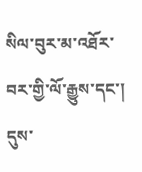སིལ་བུར་མ་འཐོར་བར་གྱི་ལོ་རྒྱུས་དང་། དུས་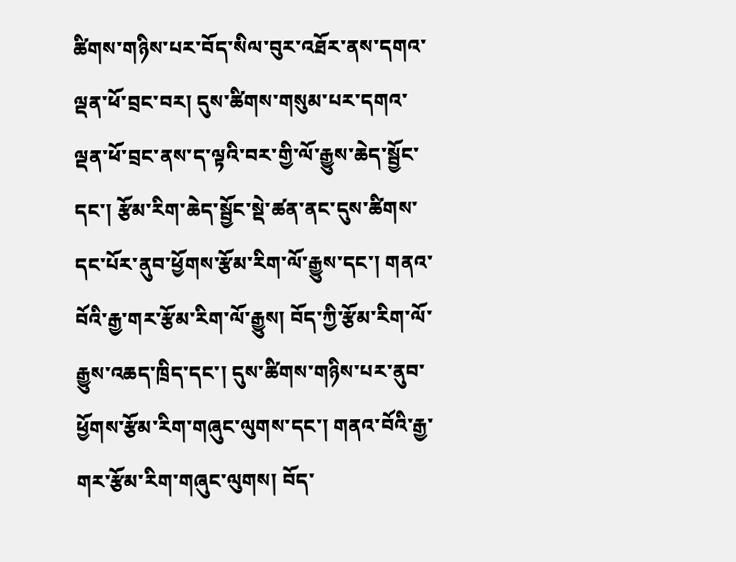ཚིགས་གཉིས་པར་བོད་སིལ་བུར་འཐོར་ནས་དགའ་ལྡན་ཕོ་བྲང་བར། དུས་ཚིགས་གསུམ་པར་དགའ་ལྡན་ཕོ་བྲང་ནས་ད་ལྟའི་བར་གྱི་ལོ་རྒྱུས་ཆེད་སྦྱོང་དང་། རྩོམ་རིག་ཆེད་སྦྱོང་སྡེ་ཚན་ནང་དུས་ཚིགས་དང་པོར་ནུབ་ཕྱོགས་རྩོམ་རིག་ལོ་རྒྱུས་དང་། གནའ་བོའི་རྒྱ་གར་རྩོམ་རིག་ལོ་རྒྱུས། བོད་ཀྱི་རྩོམ་རིག་ལོ་རྒྱུས་འཆད་ཁྲིད་དང་། དུས་ཚིགས་གཉིས་པར་ནུབ་ཕྱོགས་རྩོམ་རིག་གཞུང་ལུགས་དང་། གནའ་བོའི་རྒྱ་གར་རྩོམ་རིག་གཞུང་ལུགས། བོད་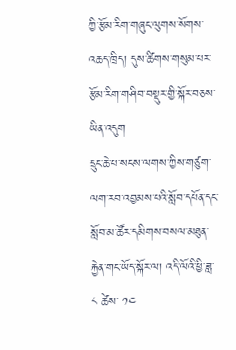ཀྱི་རྩོམ་རིག་གཞུང་ལུགས་སོགས་འཆད་ཁྲིད། དུས་ཚིགས་གསུམ་པར་རྩོམ་རིག་གཤིབ་བསྡུར་གྱི་སྐོར་བཅས་ཡིན་འདུག
དྲུང་ཆེ་པ་སངས་ལགས་ཀྱིས་གཙུག་ལག་རབ་འབྱམས་པའི་སློབ་དཔོན་དང་སློབ་མ་ཚོར་དམིགས་བསལ་མཐུན་རྐྱེན་གང་ཡོད་སྐོར་ལ། འདི་ལོའི་ཕྱི་ཟླ་ ༨ ཚེས་ ༡༤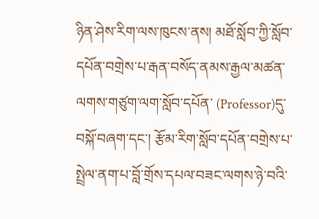ཉིན་ཤེས་རིག་ལས་ཁུངས་ནས། མཐོ་སློབ་ཀྱི་སློབ་དཔོན་བགྲེས་པ་རྒན་བསོད་ནམས་རྒྱལ་མཚན་ལགས་གཙུག་ལག་སློབ་དཔོན་ (Professor)དུ་བསྐོ་བཞག་དང་། རྩོམ་རིག་སློབ་དཔོན་བགྲེས་པ་སྤྲེལ་ནག་པ་བློ་གྲོས་དཔལ་བཟང་ལགས་ཉེ་བའི་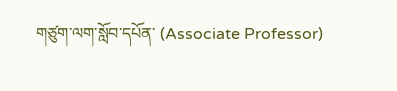གཙུག་ལག་སློབ་དཔོན་ (Associate Professor)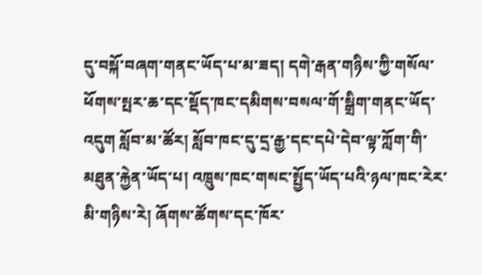དུ་བསྐོ་བཞག་གནང་ཡོད་པ་མ་ཟད། དགེ་རྒན་གཉིས་ཀྱི་གསོལ་ཕོགས་སྤར་ཆ་དང་སྡོད་ཁང་དམིགས་བསལ་གོ་སྒྲིག་གནང་ཡོད་འདུག སློབ་མ་ཚོར། སློབ་ཁང་དུ་དྲ་རྒྱ་དང་དཔེ་དེབ་ལྟ་ཀློག་གི་མཐུན་རྐྱེན་ཡོད་པ། འཁྲུས་ཁང་གསང་སྤྱོད་ཡོད་པའི་ཉལ་ཁང་རེར་མི་གཉིས་རེ། ཞོགས་ཚོགས་དང་ཁོར་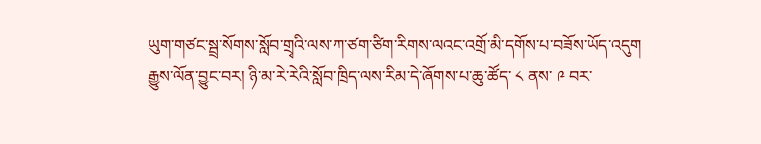ཡུག་གཙང་སྦྲ་སོགས་སློབ་གྲྭའི་ལས་ཀ་ཙག་ཙིག་རིགས་ལའང་འགྲོ་མི་དགོས་པ་བཟོས་ཡོད་འདུག
རྒྱུས་ལོན་བྱུང་བར། ཉི་མ་རེ་རེའི་སློབ་ཁྲིད་ལས་རིམ་དེ་ཞོགས་པ་ཆུ་ཚོད་ ༨ ནས་ ༩ བར་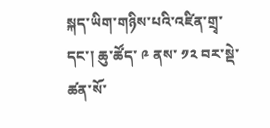སྐད་ཡིག་གཉིས་པའི་འཛིན་གྲྭ་དང་། ཆུ་ཚོད་ ༩ ནས་ ༡༢ བར་སྡེ་ཚན་སོ་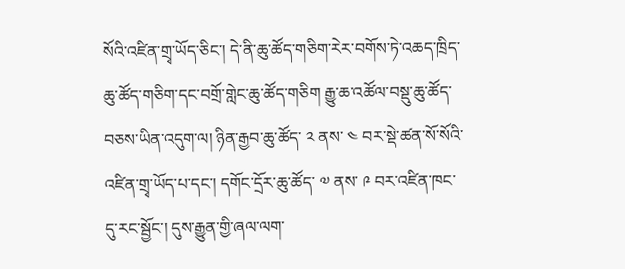སོའི་འཛིན་གྲྭ་ཡོད་ཅིང་། དེ་ནི་ཆུ་ཚོད་གཅིག་རེར་བགོས་ཏེ་འཆད་ཁྲིད་ཆུ་ཚོད་གཅིག་དང་བགྲོ་གླེང་ཆུ་ཚོད་གཅིག རྒྱུ་ཆ་འཚོལ་བསྡུ་ཆུ་ཚོད་བཅས་ཡིན་འདུག་ལ། ཉིན་རྒྱབ་ཆུ་ཚོད་ ༢ ནས་ ༤ བར་སྡེ་ཚན་སོ་སོའི་འཛིན་གྲྭ་ཡོད་པ་དང་། དགོང་དྲོར་ཆུ་ཚོད་ ༧ ནས་ ༩ བར་འཛིན་ཁང་དུ་རང་སྦྱོང་། དུས་རྒྱུན་གྱི་ཞལ་ལག་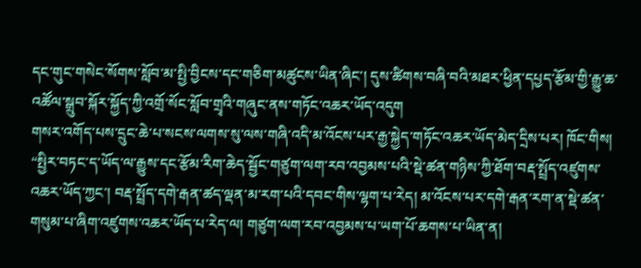དང་གུང་གསེང་སོགས་སློབ་མ་སྤྱི་བྱིངས་དང་གཅིག་མཚུངས་ཡིན་ཞིང་། དུས་ཚིགས་བཞི་བའི་མཐར་ཕྱིན་དཔྱད་རྩོམ་གྱི་རྒྱུ་ཆ་འཚོལ་སྒྲུབ་སྐོར་སྐྱོད་ཀྱི་འགྲོ་སོང་སློབ་གྲྭའི་གཞུང་ནས་གཏོང་འཆར་ཡོད་འདུག
གསར་འགོད་པས་དྲུང་ཆེ་པ་སངས་ལགས་སུ་ལས་གཞི་འདི་མ་འོངས་པར་རྒྱ་སྐྱེད་གཏོང་འཆར་ཡོད་མེད་དྲིས་པར། ཁོང་གིས། “སྤྱིར་བཏང་ད་ཡོད་ལ་རྒྱུས་དང་རྩོམ་རིག་ཆེད་སྦྱོང་གཙུག་ལག་རབ་འབྱམས་པའི་སྡེ་ཚན་གཉིས་ཀྱི་ཐོག་བརྡ་སྤྲོད་འཛུགས་འཆར་ཡོད་ཀྱང་། བརྡ་སྤྲོད་དགེ་རྒན་ཚད་ལྡན་མ་རག་པའི་དབང་གིས་ལྷག་པ་རེད། མ་འོངས་པར་དགེ་རྒན་རག་ན་སྡེ་ཚན་གསུམ་པ་ཞིག་འཛུགས་འཆར་ཡོད་པ་རེད་ལ། གཙུག་ལག་རབ་འབྱམས་པ་ཡག་པོ་ཆགས་པ་ཡིན་ན།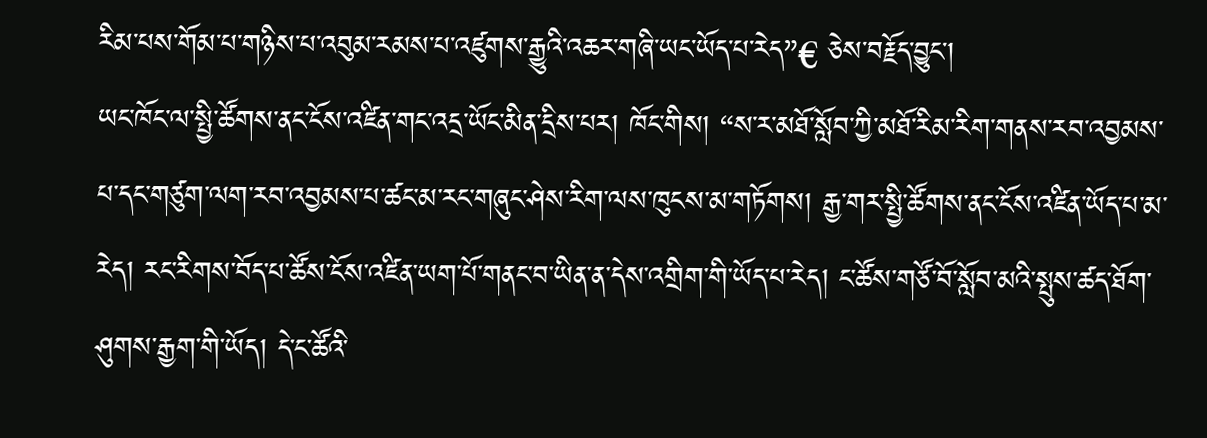རིམ་པས་གོམ་པ་གཉིས་པ་འབུམ་རམས་པ་འཛུགས་རྒྱུའི་འཆར་གཞི་ཡང་ཡོད་པ་རེད”€ ཅེས་བརྗོད་བྱུང་།
ཡང་ཁོང་ལ་སྤྱི་ཚོགས་ནང་ངོས་འཛིན་གང་འདྲ་ཡོང་མིན་དྲིས་པར། ཁོང་གིས། “ས་ར་མཐོ་སློབ་ཀྱི་མཐོ་རིམ་རིག་གནས་རབ་འབྱམས་པ་དང་གཙུག་ལག་རབ་འབྱམས་པ་ཚང་མ་རང་གཞུང་ཤེས་རིག་ལས་ཁུངས་མ་གཏོགས། རྒྱ་གར་སྤྱི་ཚོགས་ནང་ངོས་འཛིན་ཡོད་པ་མ་རེད། རང་རིགས་བོད་པ་ཚོས་ངོས་འཛིན་ཡག་པོ་གནང་བ་ཡིན་ན་དེས་འགྲིག་གི་ཡོད་པ་རེད། ང་ཚོས་གཙོ་བོ་སློབ་མའི་སྤུས་ཚད་ཐོག་ཤུགས་རྒྱག་གི་ཡོད། དེ་ང་ཚོའི་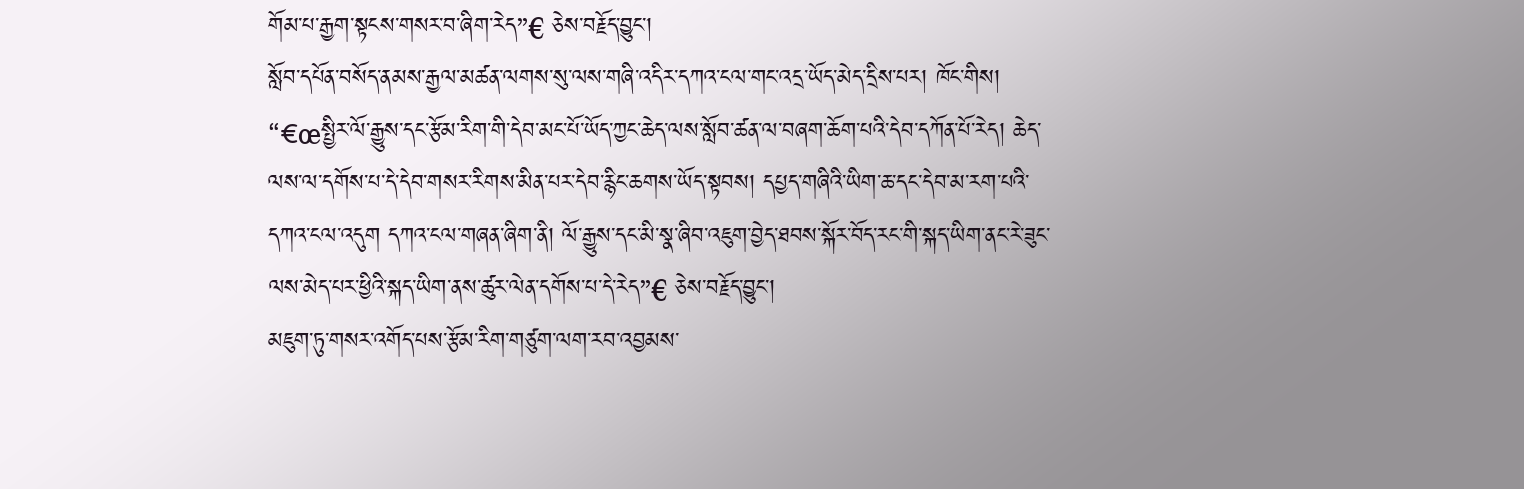གོམ་པ་རྒྱག་སྟངས་གསར་བ་ཞིག་རེད”€ ཅེས་བརྗོད་བྱུང་།
སློབ་དཔོན་བསོད་ནམས་རྒྱལ་མཚན་ལགས་སུ་ལས་གཞི་འདིར་དཀའ་ངལ་གང་འདྲ་ཡོད་མེད་དྲིས་པར། ཁོང་གིས། “€œསྤྱིར་ལོ་རྒྱུས་དང་རྩོམ་རིག་གི་དེབ་མང་པོ་ཡོད་ཀྱང་ཆེད་ལས་སློབ་ཚན་ལ་བཞག་ཆོག་པའི་དེབ་དཀོན་པོ་རེད། ཆེད་ལས་ལ་དགོས་པ་དེ་དེབ་གསར་རིགས་མིན་པར་དེབ་རྙིང་ཆགས་ཡོད་སྟབས། དཔྱད་གཞིའི་ཡིག་ཆ་དང་དེབ་མ་རག་པའི་དཀའ་ངལ་འདུག དཀའ་ངལ་གཞན་ཞིག་ནི། ལོ་རྒྱུས་དང་མི་སྣ་ཞིབ་འཇུག་བྱེད་ཐབས་སྐོར་བོད་རང་གི་སྐད་ཡིག་ནང་རེ་ཟུང་ལས་མེད་པར་ཕྱིའི་སྐད་ཡིག་ནས་ཚུར་ལེན་དགོས་པ་དེ་རེད”€ ཅེས་བརྗོད་བྱུང་།
མཇུག་ཏུ་གསར་འགོད་པས་རྩོམ་རིག་གཙུག་ལག་རབ་འབྱམས་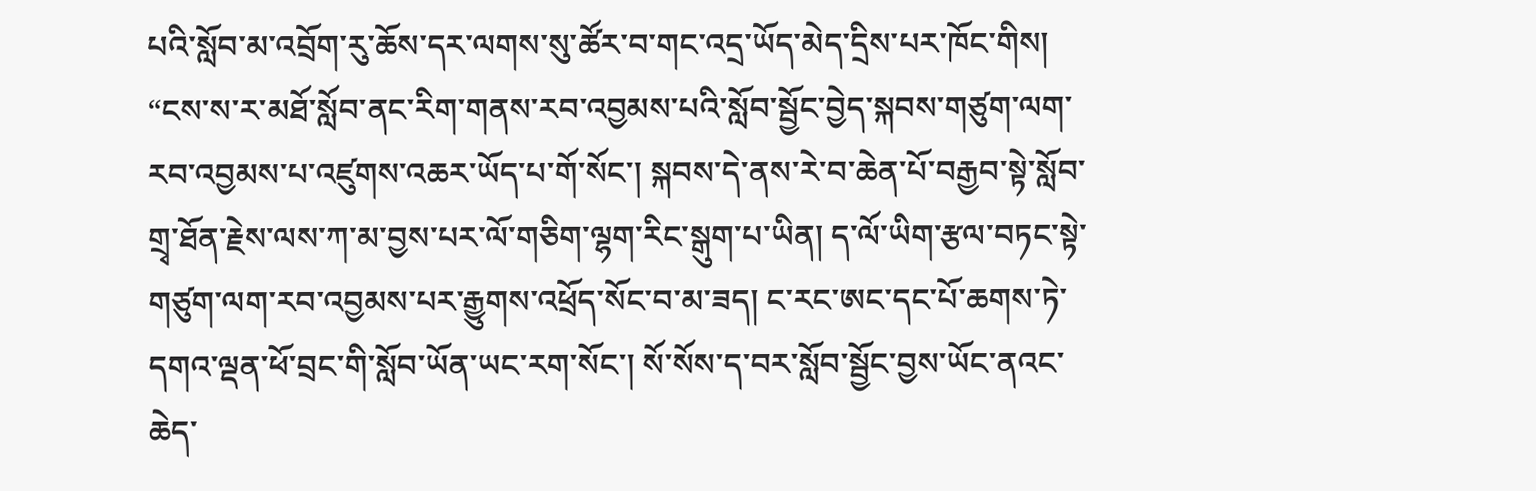པའི་སློབ་མ་འབྲོག་རུ་ཆོས་དར་ལགས་སུ་ཚོར་བ་གང་འདྲ་ཡོད་མེད་དྲིས་པར་ཁོང་གིས། “ངས་ས་ར་མཐོ་སློབ་ནང་རིག་གནས་རབ་འབྱམས་པའི་སློབ་སྦྱོང་བྱེད་སྐབས་གཙུག་ལག་རབ་འབྱམས་པ་འཛུགས་འཆར་ཡོད་པ་གོ་སོང་། སྐབས་དེ་ནས་རེ་བ་ཆེན་པོ་བརྒྱབ་སྟེ་སློབ་གྲྭ་ཐོན་རྗེས་ལས་ཀ་མ་བྱས་པར་ལོ་གཅིག་ལྷག་རིང་སྒུག་པ་ཡིན། ད་ལོ་ཡིག་རྩལ་བཏང་སྟེ་གཙུག་ལག་རབ་འབྱམས་པར་རྒྱུགས་འཕྲོད་སོང་བ་མ་ཟད། ང་རང་ཨང་དང་པོ་ཆགས་ཏེ་དགའ་ལྡན་ཕོ་བྲང་གི་སློབ་ཡོན་ཡང་རག་སོང་། སོ་སོས་ད་བར་སློབ་སྦྱོང་བྱས་ཡོང་ནའང་ཆེད་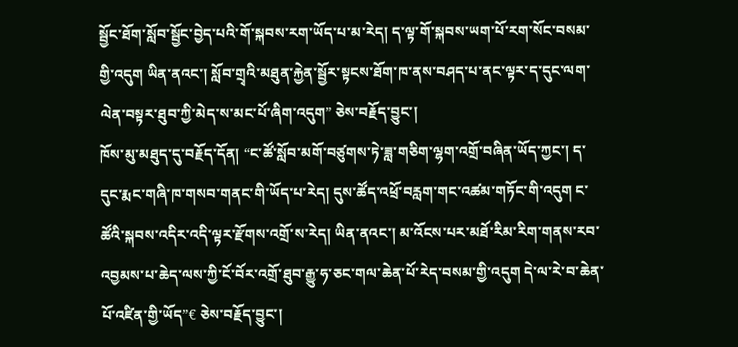སྦྱོང་ཐོག་སློབ་སྦྱོང་བྱེད་པའི་གོ་སྐབས་རག་ཡོད་པ་མ་རེད། ད་ལྟ་གོ་སྐབས་ཡག་པོ་རག་སོང་བསམ་གྱི་འདུག ཡིན་ནའང་། སློབ་གྲྭའི་མཐུན་རྐྱེན་སྦྱོར་སྟངས་ཐོག་ཁ་ནས་བཤད་པ་ནང་ལྟར་ད་དུང་ལག་ལེན་བསྟར་ཐུབ་ཀྱི་མེད་ས་མང་པོ་ཞིག་འདུག” ཅེས་བརྗོད་བྱུང་།
ཁོས་མུ་མཐུད་དུ་བརྗོད་དོན། “ང་ཚོ་སློབ་མགོ་བཙུགས་ཏེ་ཟླ་གཅིག་ལྷག་འགྲོ་བཞིན་ཡོད་ཀྱང་། ད་དུང་རྨང་གཞི་ཁ་གསབ་གནང་གི་ཡོད་པ་རེད། དུས་ཚོད་འཕྲོ་བརླག་གང་འཚམ་གཏོང་གི་འདུག ང་ཚོའི་སྐབས་འདིར་འདི་ལྟར་རྫོགས་འགྲོ་ས་རེད། ཡིན་ནའང་། མ་འོངས་པར་མཐོ་རིམ་རིག་གནས་རབ་འབྱམས་པ་ཆེད་ལས་ཀྱི་ངོ་བོར་འགྲོ་ཐུབ་རྒྱུ་ཧ་ཅང་གལ་ཆེན་པོ་རེད་བསམ་གྱི་འདུག དེ་ལ་རེ་བ་ཆེན་པོ་འཛིན་གྱི་ཡོད”€ ཅེས་བརྗོད་བྱུང་།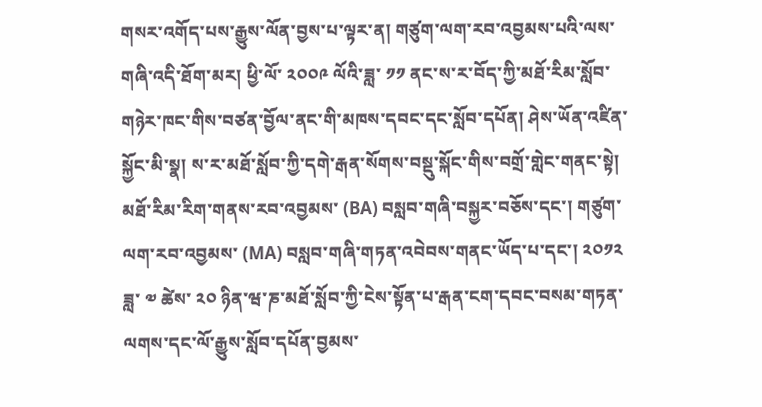གསར་འགོད་པས་རྒྱུས་ལོན་བྱས་པ་ལྟར་ན། གཙུག་ལག་རབ་འབྱམས་པའི་ལས་གཞི་འདི་ཐོག་མར། ཕྱི་ལོ་ ༢༠༠༩ ལོའི་ཟླ་ ༡༡ ནང་ས་ར་བོད་ཀྱི་མཐོ་རིམ་སློབ་གཉེར་ཁང་གིས་བཙན་བྱོལ་ནང་གི་མཁས་དབང་དང་སློབ་དཔོན། ཤེས་ཡོན་འཛིན་སྐྱོང་མི་སྣ། ས་ར་མཐོ་སློབ་ཀྱི་དགེ་རྒན་སོགས་བསྡུ་སྐོང་གིས་བགྲོ་གླེང་གནང་སྟེ། མཐོ་རིམ་རིག་གནས་རབ་འབྱམས་ (BA) བསླབ་གཞི་བསྐྱར་བཅོས་དང་། གཙུག་ལག་རབ་འབྱམས་ (MA) བསླབ་གཞི་གཏན་འབེབས་གནང་ཡོད་པ་དང་། ༢༠༡༢ ཟླ་ ༧ ཚེས་ ༢༠ ཉིན་ཝ་ཎ་མཐོ་སློབ་ཀྱི་ངེས་སྟོན་པ་རྒན་ངག་དབང་བསམ་གཏན་ལགས་དང་ལོ་རྒྱུས་སློབ་དཔོན་བྱམས་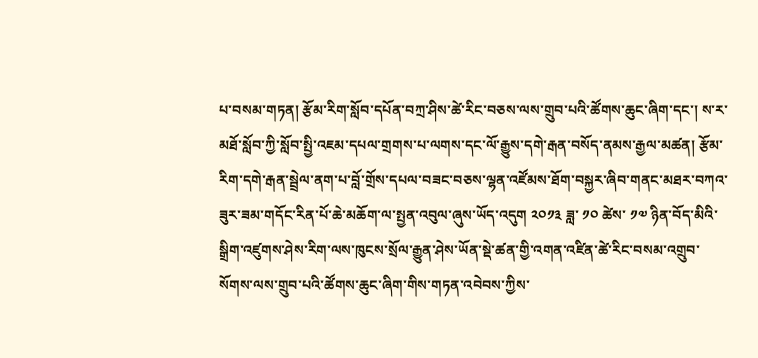པ་བསམ་གཏན། རྩོམ་རིག་སློབ་དཔོན་བཀྲ་ཤིས་ཚེ་རིང་བཅས་ལས་གྲུབ་པའི་ཚོགས་ཆུང་ཞིག་དང་། ས་ར་མཐོ་སློབ་ཀྱི་སློབ་སྤྱི་འཇམ་དཔལ་གྲགས་པ་ལགས་དང་ལོ་རྒྱུས་དགེ་རྒན་བསོད་ནམས་རྒྱལ་མཚན། རྩོམ་རིག་དགེ་རྒན་སྦྲེལ་ནག་པ་བློ་གྲོས་དཔལ་བཟང་བཅས་ལྷན་འཛོམས་ཐོག་བསྐྱར་ཞིབ་གནང་མཐར་བཀའ་ཟུར་ཟམ་གདོང་རིན་པོ་ཆེ་མཆོག་ལ་སྤྱན་འབུལ་ཞུས་ཡོད་འདུག ༢༠༡༣ ཟླ་ ༡༠ ཚེས་ ༡༧ ཉིན་བོད་མིའི་སྒྲིག་འཛུགས་ཤེས་རིག་ལས་ཁུངས་སྲོལ་རྒྱུན་ཤེས་ཡོན་སྡེ་ཚན་གྱི་འགན་འཛིན་ཚེ་རིང་བསམ་འགྲུབ་སོགས་ལས་གྲུབ་པའི་ཚོགས་ཆུང་ཞིག་གིས་གཏན་འབེབས་ཀྱིས་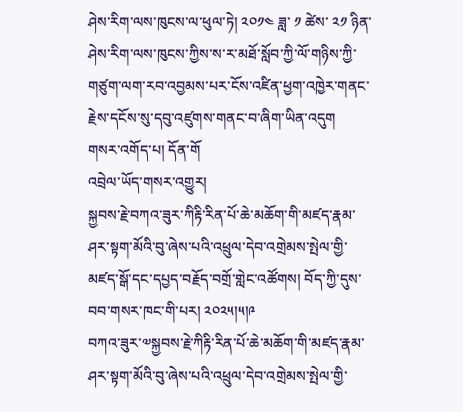ཤེས་རིག་ལས་ཁུངས་ལ་ཕུལ་ཏེ། ༢༠༡༤ ཟླ་ ༡ ཚེས་ ༢༡ ཉིན་ཤེས་རིག་ལས་ཁུངས་ཀྱིས་ས་ར་མཐོ་སློབ་ཀྱི་ལོ་གཉིས་ཀྱི་གཙུག་ལག་རབ་འབྱམས་པར་ངོས་འཛིན་ཕྱག་འཁྱེར་གནང་རྗེས་དངོས་སུ་དབུ་འཛུགས་གནང་བ་ཞིག་ཡིན་འདུག
གསར་འགོད་པ། དོན་གོ
འབྲེལ་ཡོད་གསར་འགྱུར།
སྐྱབས་རྗེ་བཀའ་ཟུར་ཀིརྟི་རིན་པོ་ཆེ་མཆོག་གི་མཛད་རྣམ་ཤར་སྟག་མོའི་བུ་ཞེས་པའི་འཕྲུལ་དེབ་འགྲེམས་སྤེལ་གྱི་མཛད་སྒོ་དང་དཔྱད་བརྗོད་བགྲོ་གླེང་འཚོགས། བོད་ཀྱི་དུས་བབ་གསར་ཁང་གི་པར། ༢༠༢༥།༥།༩
བཀའ་ཟུར་༧སྐྱབས་རྗེ་ཀིརྟི་རིན་པོ་ཆེ་མཆོག་གི་མཛད་རྣམ་ཤར་སྟག་མོའི་བུ་ཞེས་པའི་འཕྲུལ་དེབ་འགྲེམས་སྤེལ་གྱི་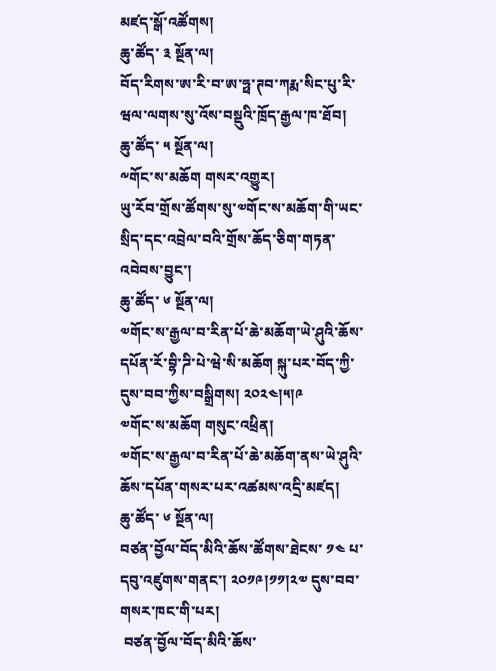མཛད་སྒོ་འཚོགས།
ཆུ་ཚོད་ ༣ སྔོན་ལ།
བོད་རིགས་ཨ་རི་བ་ཨ་ཧྥ་ཊབ་ཀརྨ་སིང་པུ་རི་ཝལ་ལགས་སུ་འོས་བསྡུའི་ཁྲོད་རྒྱལ་ཁ་ཐོབ།
ཆུ་ཚོད་ ༥ སྔོན་ལ།
༸གོང་ས་མཆོག གསར་འགྱུར།
ཡུ་རོབ་གྲོས་ཚོགས་སུ་༧གོང་ས་མཆོག་གི་ཡང་སྲིད་དང་འབྲེལ་བའི་གྲོས་ཆོད་ཅིག་གཏན་འབེབས་བྱུང་།
ཆུ་ཚོད་ ༦ སྔོན་ལ།
༧གོང་ས་རྒྱལ་བ་རིན་པོ་ཆེ་མཆོག་ཡེ་ཤུའི་ཆོས་དཔོན་རོ་བྷི་ཌི་པེ་ཝེ་སི་མཆོག སྐུ་པར་བོད་ཀྱི་དུས་བབ་ཀྱིས་བསྒྲིགས། ༢༠༢༤།༥།༩
༧གོང་ས་མཆོག གསུང་འཕྲིན།
༧གོང་ས་རྒྱལ་བ་རིན་པོ་ཆེ་མཆོག་ནས་ཡེ་ཤུའི་ཆོས་དཔོན་གསར་པར་འཚམས་འདྲི་མཛད།
ཆུ་ཚོད་ ༦ སྔོན་ལ།
བཙན་བྱོལ་བོད་མིའི་ཆོས་ཚོགས་ཐེངས་ ༡༤ པ་དབུ་འཛུགས་གནང་། ༢༠༡༩།༡༡།༢༧ དུས་བབ་གསར་ཁང་གི་པར།
 བཙན་བྱོལ་བོད་མིའི་ཆོས་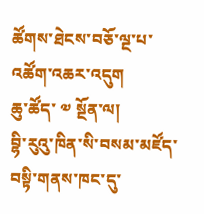ཚོགས་ཐེངས་བཅོ་ལྔ་པ་འཚོག་འཆར་འདུག
ཆུ་ཚོད་ ༧ སྔོན་ལ།
བྷི་རུའུ་ཁིན་སི་བསམ་མཛོད་བསྟི་གནས་ཁང་དུ་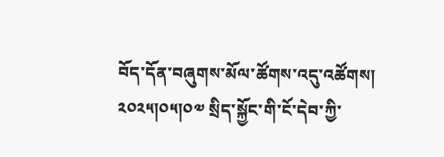བོད་དོན་བཞུགས་མོལ་ཚོགས་འདུ་འཚོགས། ༢༠༢༥།༠༥།༠༧ སྲིད་སྐྱོང་གི་ངོ་དེབ་ཀྱི་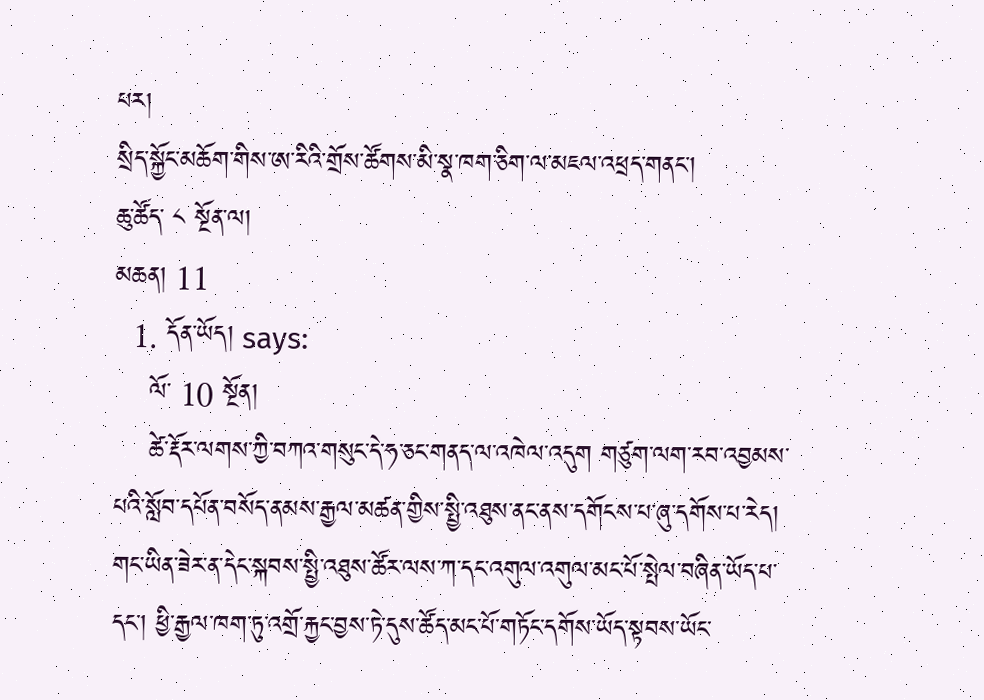པར།
སྲིད་སྐྱོང་མཆོག་གིས་ཨ་རིའི་གྲོས་ཚོགས་མི་སྣ་ཁག་ཅིག་ལ་མཇལ་འཕྲད་གནང་།
ཆུ་ཚོད་ ༨ སྔོན་ལ།
མཆན། 11
  1. དོན་ཡོད། says:
    ལོ་ 10 སྔོན།
    ཚེ་རྡོར་ལགས་ཀྱི་བཀའ་གསུང་དེ་ཧ་ཅང་གནད་ལ་འཁེལ་འདུག གཙུག་ལག་རབ་འབྱམས་པའི་སློབ་དཔོན་བསོད་ནམས་རྒྱལ་མཚན་གྱིས་སྤྱི་འཐུས་ནང་ནས་དགོངས་པ་ཞུ་དགོས་པ་རེད། གང་ཡིན་ཟེར་ན་དེང་སྐབས་སྤྱི་འཐུས་ཚོར་ལས་ཀ་དང་འགུལ་འགུལ་མང་པོ་སྤེལ་བཞིན་ཡོད་པ་དང་། ཕྱི་རྒྱལ་ཁག་ཏུ་འགྲོ་རྐྱང་བྱས་ཏེ་དུས་ཚོད་མང་པོ་གཏོང་དགོས་ཡོད་སྟབས་ཡོང་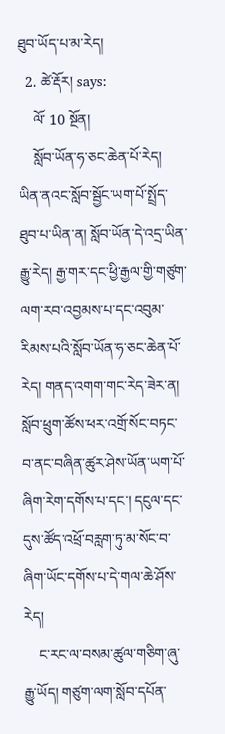ཐུབ་ཡོད་པ་མ་རེད།
  2. ཚེ་རྡོར། says:
    ལོ་ 10 སྔོན།
    སློབ་ཡོན་ཧ་ཅང་ཆེན་པོ་རེད། ཡིན་ནའང་སློབ་སྦྱོང་ཡག་པོ་སྤྲོད་ཐུབ་པ་ཡིན་ན། སློབ་ཡོན་དེ་འདྲ་ཡིན་རྒྱུ་རེད། རྒྱ་གར་དང་ཕྱི་རྒྱལ་གྱི་གཙུག་ལག་རབ་འབྱམས་པ་དང་འབུམ་རིམས་པའི་སློབ་ཡོན་ཧ་ཅང་ཆེན་པོ་རེད། གནད་འགག་གང་རེད་ཟེར་ན། སློབ་ཕྲུག་ཚོས་ཕར་འགྲོ་སོང་བཏང་བ་ནང་བཞིན་ཚུར་ཤེས་ཡོན་ཡག་པོ་ཞིག་རེག་དགོས་པ་དང་། དངུལ་དང་དུས་ཚོད་འཕྲོ་བརླག་ཏུ་མ་སོང་བ་ཞིག་ཡོང་དགོས་པ་དེ་གལ་ཆེ་ཤོས་རེད།
    ང་རང་ལ་བསམ་ཚུལ་གཅིག་ཞུ་རྒྱུ་ཡོད། གཙུག་ལག་སློབ་དཔོན་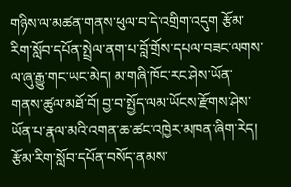གཉིས་ལ་མཚན་གནས་ཕུལ་བ་དེ་འགྲིག་འདུག རྩོམ་རིག་སློབ་དཔོན་སྤྲེལ་ནག་པ་བློ་གྲོས་དཔལ་བཟང་ལགས་ལ་ཞུ་རྒྱུ་གང་ཡང་མེད། མ་གཞི་ཁོང་རང་ཤེས་ཡོན་གནས་ཚུལ་མཐོ་བོ། བྱ་བ་སྤྱོད་ལམ་ཡོངས་རྫོགས་ཤེས་ཡོན་པ་རྣལ་མའི་འགན་ཆ་ཚང་འཁྱེར་མཁན་ཞིག་རེད། རྩོམ་རིག་སློབ་དཔོན་བསོད་ནམས་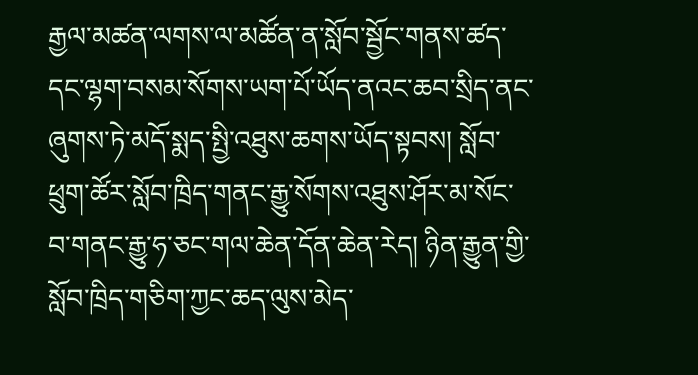རྒྱལ་མཚན་ལགས་ལ་མཚོན་ན་སློབ་སྦྱོང་གནས་ཚད་དང་ལྷག་བསམ་སོགས་ཡག་པོ་ཡོད་ནའང་ཆབ་སྲིད་ནང་ཞུགས་ཏེ་མདོ་སྨད་སྤྱི་འཐུས་ཆགས་ཡོད་སྟབས། སློབ་ཕྲུག་ཚོར་སློབ་ཁྲིད་གནང་རྒྱུ་སོགས་འཐུས་ཤོར་མ་སོང་བ་གནང་རྒྱུ་ཧ་ཅང་གལ་ཆེན་དོན་ཆེན་རེད། ཉིན་རྒྱུན་གྱི་སློབ་ཁྲིད་གཅིག་ཀྱང་ཆད་ལུས་མེད་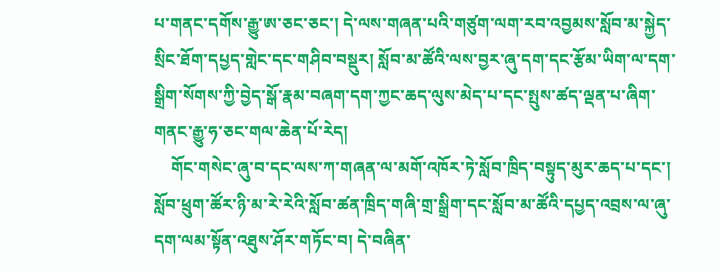པ་གནང་དགོས་རྒྱུ་ཨ་ཅང་ཅང་། དེ་ལས་གཞན་པའི་གཙུག་ལག་རབ་འབྱམས་སློབ་མ་སྐྱེད་སྲིང་ཐོག་དཔྱད་གླེང་དང་གཤིབ་བསྡུར། སློབ་མ་ཚོའི་ལས་བྱར་ཞུ་དག་དང་རྩོམ་ཡིག་ལ་དག་སྒྲིག་སོགས་ཀྱི་བྱེད་སྒོ་རྣམ་བཞག་དག་ཀྱང་ཆད་ལུས་མེད་པ་དང་སྤུས་ཚད་ལྡན་པ་ཞིག་གནང་རྒྱུ་ཧ་ཅང་གལ་ཆེན་པོ་རེད།
    གོང་གསེང་ཞུ་བ་དང་ལས་ཀ་གཞན་ལ་མགོ་འཁོར་ཏེ་སློབ་ཁྲིད་བསྟུད་མུར་ཆད་པ་དང་། སློབ་ཕྲུག་ཚོར་ཉི་མ་རེ་རེའི་སློབ་ཚན་ཁྲིད་གཞི་གྲ་སྒྲིག་དང་སློབ་མ་ཚོའི་དཔྱད་འབྲས་ལ་ཞུ་དག་ལམ་སྟོན་འཐུས་ཤོར་གཏོང་བ། དེ་བཞིན་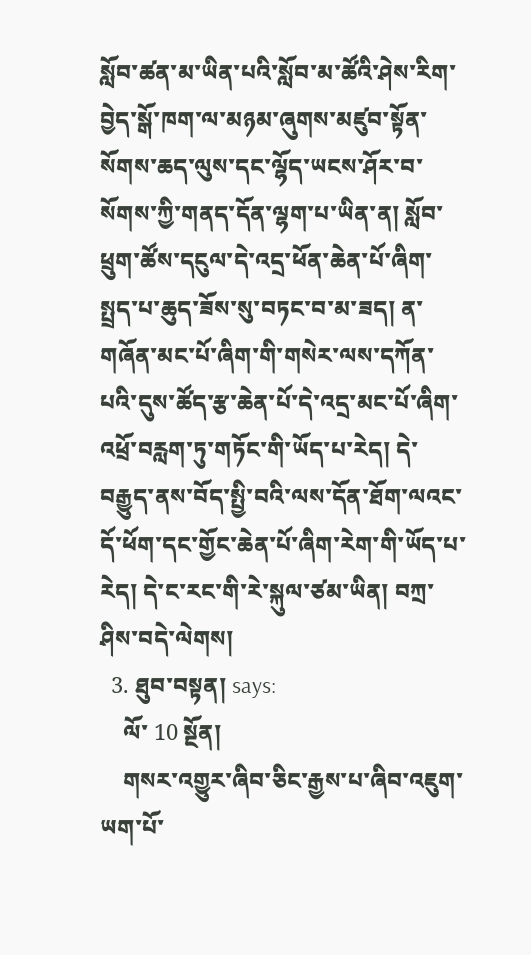སློབ་ཚན་མ་ཡིན་པའི་སློབ་མ་ཚོའི་ཤེས་རིག་བྱེད་སྒོ་ཁག་ལ་མཉམ་ཞུགས་མཛུབ་སྟོན་སོགས་ཆད་ལུས་དང་ལྷོད་ཡངས་ཤོར་བ་སོགས་ཀྱི་གནད་དོན་ལྷག་པ་ཡིན་ན། སློབ་ཕྲུག་ཚོས་དངུལ་དེ་འདྲ་ཕོན་ཆེན་པོ་ཞིག་སྤྲད་པ་ཆུད་ཟོས་སུ་བཏང་བ་མ་ཟད། ན་གཞོན་མང་པོ་ཞིག་གི་གསེར་ལས་དཀོན་པའི་དུས་ཚོད་རྩ་ཆེན་པོ་དེ་འདྲ་མང་པོ་ཞིག་འཕྲོ་བརླག་ཏུ་གཏོང་གི་ཡོད་པ་རེད། དེ་བརྒྱུད་ནས་བོད་སྤྱི་བའི་ལས་དོན་ཐོག་ལའང་དོ་ཕོག་དང་གྱོང་ཆེན་པོ་ཞིག་རེག་གི་ཡོད་པ་རེད། དེ་ང་རང་གི་རེ་སྐུལ་ཙམ་ཡིན། བཀྲ་ཤིས་བདེ་ལེགས།
  3. ཐུབ་བསྟན། says:
    ལོ་ 10 སྔོན།
    གསར་འགྱུར་ཞིབ་ཅིང་རྒྱས་པ་ཞིབ་འཇུག་ཡག་པོ་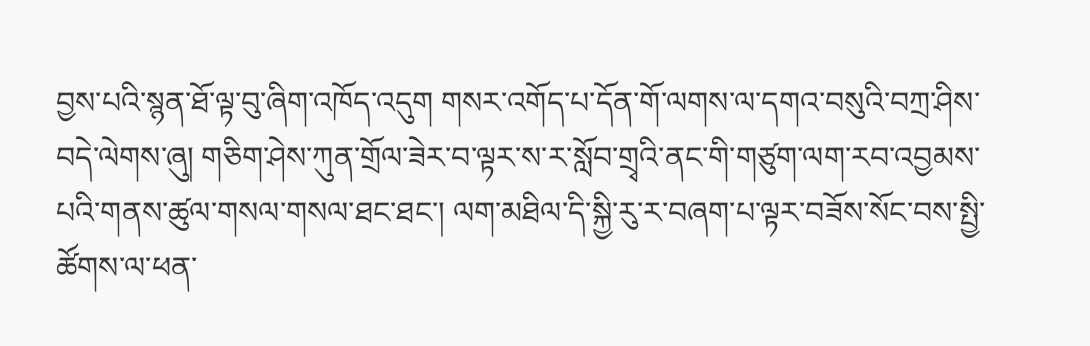བྱས་པའི་སྙན་ཐོ་ལྟ་བུ་ཞིག་འཁོད་འདུག གསར་འགོད་པ་དོན་གོ་ལགས་ལ་དགའ་བསུའི་བཀྲ་ཤིས་བདེ་ལེགས་ཞུ། གཅིག་ཤེས་ཀུན་གྲོལ་ཟེར་བ་ལྟར་ས་ར་སློབ་གྲྭའི་ནང་གི་གཙུག་ལག་རབ་འབྱམས་པའི་གནས་ཚུལ་གསལ་གསལ་ཐང་ཐང་། ལག་མཐིལ་དི་སྐྱི་རུ་ར་བཞག་པ་ལྟར་བཟོས་སོང་བས་སྤྱི་ཚོགས་ལ་ཕན་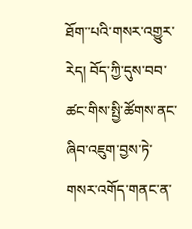ཐོག་་པའི་གསར་འགྱུར་རེད། བོད་ཀྱི་དུས་བབ་ཚང་གིས་སྤྱི་ཚོགས་ནང་ཞིབ་འཇུག་བྱས་ཏེ་གསར་འགོད་གནང་ན་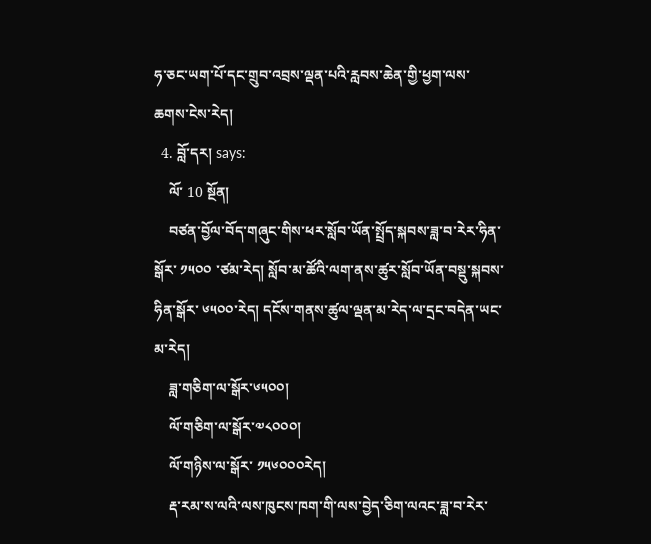ཧ་ཅང་ཡག་པོ་དང་གྲུབ་འབྲས་ལྡན་པའི་རླབས་ཆེན་གྱི་ཕྱག་ལས་ཆགས་ངེས་རེད།
  4. བློ་དར། says:
    ལོ་ 10 སྔོན།
    བཙན་བྱོལ་བོད་གཞུང་གིས་ཕར་སློབ་ཡོན་སྤྲོད་སྐབས་ཟླ་བ་རེར་ཧིན་སྒོར་ ༡༥༠༠ ་ཙམ་རེད། སློབ་མ་ཚོའི་ལག་ནས་ཚུར་སློབ་ཡོན་བསྡུ་སྐབས་ཧིན་སྒོར་ ༦༥༠༠་རེད། དངོས་གནས་ཚུལ་ལྡན་མ་རེད་ལ་དྲང་བདེན་ཡང་མ་རེད།
    ཟླ་གཅིག་ལ་སྒོར་༦༥༠༠།
    ལོ་གཅིག་ལ་སྒོར་༧༨༠༠༠།
    ལོ་གཉིས་ལ་སྒོར་ ༡༥༦༠༠༠རེད།
    རྡ་རམ་ས་ལའི་ལས་ཁུངས་ཁག་གི་ལས་བྱེད་ཅིག་ལའང་ཟླ་བ་རེར་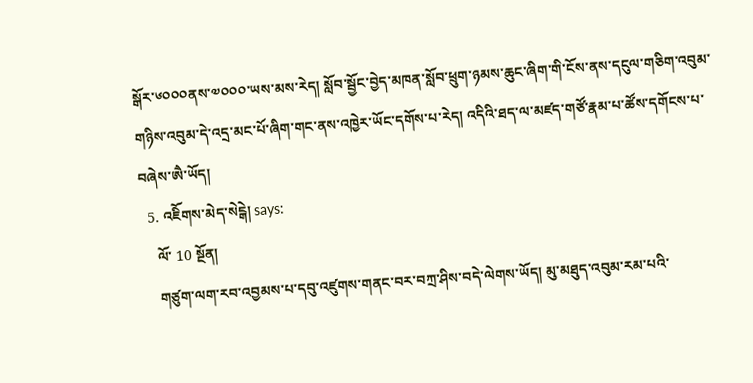སྒོར་༦༠༠༠ནས་༧༠༠༠་ཡས་མས་རེད། སློབ་སྦྱོང་བྱེད་མཁན་སློབ་ཕྲུག་ཉམས་ཆུང་ཞིག་གི་ངོས་ནས་དངུལ་གཅིག་འབུམ་གཉིས་འབུམ་དེ་འདྲ་མང་པོ་ཞིག་གང་ནས་འཁྱེར་ཡོང་དགོས་པ་རེད། འདིའི་ཐད་ལ་མཛད་གཙོ་རྣམ་པ་ཚོས་དགོངས་པ་བཞེས་ཨཻ་ཡོད།
  5. འཇིོགས་མེད་སེངྒེ། says:
    ལོ་ 10 སྔོན།
    གཙུག་ལག་རབ་འབྱམས་པ་དབུ་འཛུགས་གནང་བར་བཀྲ་ཤིས་བདེ་ལེགས་ཡོད། མུ་མཐུད་འབུམ་རམ་པའི་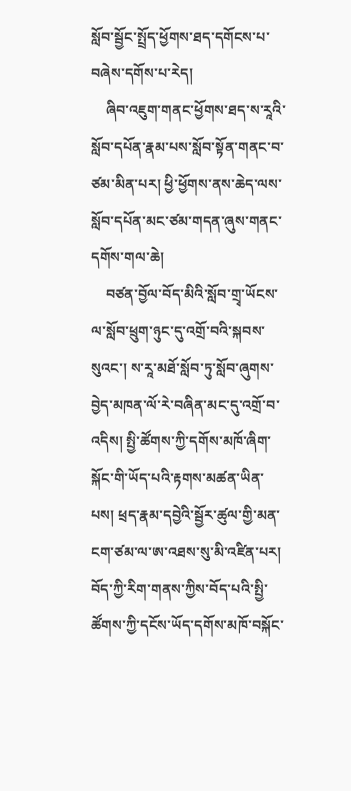སློབ་སྦྱོང་སྤྲོད་ཕྱོགས་ཐད་དགོངས་པ་བཞེས་དགོས་པ་རེད།
    ཞིབ་འཇུག་གནང་ཕྱོགས་ཐད་ས་རཱའི་སློབ་དཔོན་རྣམ་པས་སློབ་སྟོན་གནང་བ་ཙམ་མིན་པར། ཕྱི་ཕྱོགས་ནས་ཆེད་ལས་སློབ་དཔོན་མང་ཙམ་གདན་ཞུས་གནང་དགོས་གལ་ཆེ།
    བཙན་བྱོལ་བོད་མིའི་སློབ་གྲྭ་ཡོངས་ལ་སློབ་ཕྲུག་ཉུང་དུ་འགྲོ་བའི་སྐབས་སུའང་། ས་རཱ་མཐོ་སློབ་ཏུ་སློབ་ཞུགས་བྱེད་མཁན་ལོ་རེ་བཞིན་མང་དུ་འགྲོ་བ་འདིས། སྤྱི་ཚོགས་ཀྱི་དགོས་མཁོ་ཞིག་སྐོང་གི་ཡོད་པའི་རྟགས་མཚན་ཡིན་པས། ཕྲད་རྣམ་དབྱེའི་སྦྱོར་ཚུལ་གྱི་མན་ངག་ཙམ་ལ་ཨ་འཐས་སུ་མི་འཛིན་པར། བོད་ཀྱི་རིག་གནས་ཀྱིས་བོད་པའི་སྤྱི་ཚོགས་ཀྱི་དངོས་ཡོད་དགོས་མཁོ་བསྐོང་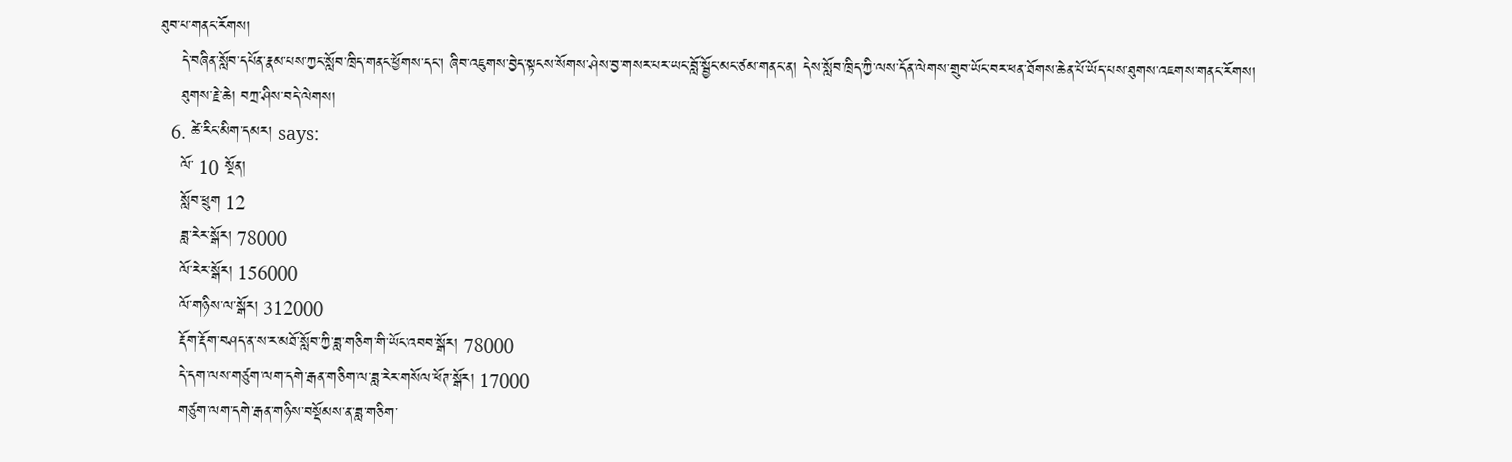ཐུབ་པ་གནང་རོགས།
    དེ་བཞིན་སློབ་དཔོན་རྣམ་པས་ཀྱང་སློབ་ཁྲིད་གནང་ཕྱོགས་དང་། ཞིབ་འཇུགས་བྱེད་སྟངས་སོགས་ཤེས་བྱ་གསར་པར་ཡང་བློ་སྦྱོང་མང་ཙམ་གནང་ན། དེས་སློབ་ཁྲིད་ཀྱི་ལས་དོན་ལེགས་གྲུབ་ཡོང་བར་ཕན་ཐོགས་ཆེན་པོ་ཡོད་པས་ཐུགས་འཇགས་གནང་རོགས།
    ཐུགས་རྗེ་ཆེ། བཀྲ་ཤིས་བདེ་ལེགས།
  6. ཚེ་རིང་མིག་དམར། says:
    ལོ་ 10 སྔོན།
    སློབ་ཕྲུག 12
    ཟླ་རེར་སྒོར། 78000
    ལོ་རེར་སྒོར། 156000
    ལོ་གཉིས་ལ་སྒོར། 312000
    རྡོག་རྡོག་བཤད་ན་ས་ར་མཐོ་སློབ་ཀྱི་ཟླ་གཅིག་གི་ཡོང་འབབ་སྒོར། 78000
    དེ་དག་ལས་གཙུག་ལག་དགེ་རྒན་གཅིག་ལ་ཟླ་རེར་གསོལ་ཕོཊ་སྒོར། 17000
    གཙུག་ལག་དགེ་རྒན་གཉིས་བསྡོམས་ན་ཟླ་གཅིག་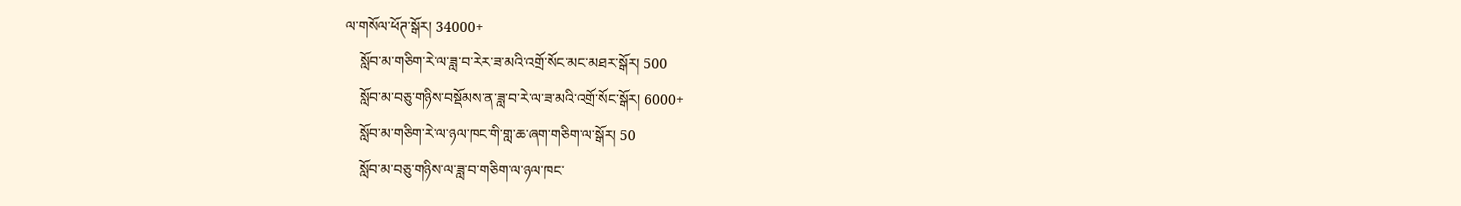ལ་གསོལ་ཕོཊ་སྒོར། 34000+
    སློབ་མ་གཅིག་རེ་ལ་ཟླ་བ་རེར་ཟ་མའི་འགྲོ་སོང་མང་མཐར་སྒོར། 500
    སློབ་མ་བཅུ་གཉིས་བསྡོམས་ན་ཟླ་བ་རེ་ལ་ཟ་མའི་འགྲོ་སོང་སྒོར། 6000+
    སློབ་མ་གཅིག་རེ་ལ་ཉལ་ཁང་གི་གླ་ཆ་ཞག་གཅིག་ལ་སྒོར། 50
    སློབ་མ་བཅུ་གཉིས་ལ་ཟླ་བ་གཅིག་ལ་ཉལ་ཁང་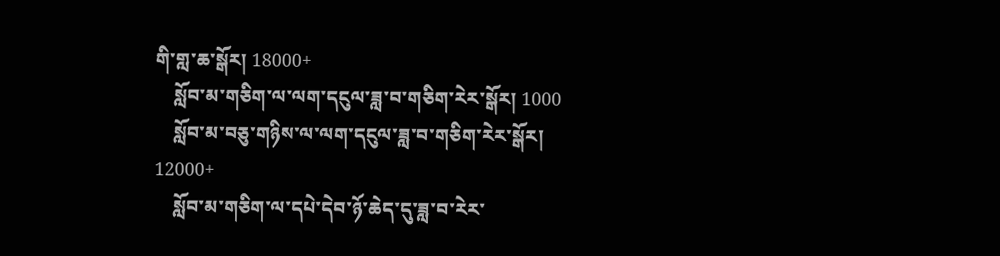གི་གླ་ཆ་སྒོར། 18000+
    སློབ་མ་གཅིག་ལ་ལག་དངུལ་ཟླ་བ་གཅིག་རེར་སྒོར། 1000
    སློབ་མ་བཅུ་གཉིས་ལ་ལག་དངུལ་ཟླ་བ་གཅིག་རེར་སྒོར། 12000+
    སློབ་མ་གཅིག་ལ་དཔེ་དེབ་ཉོ་ཆེད་དུ་ཟླ་བ་རེར་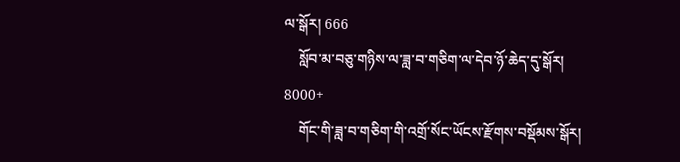ལ་སྒོར། 666
    སློབ་མ་བཅུ་གཉིས་ལ་ཟླ་བ་གཅིག་ལ་དེབ་ཉོ་ཆེད་དུ་སྒོར། 8000+
    གོང་གི་ཟླ་བ་གཅིག་གི་འགྲོ་སོང་ཡོངས་རྫོགས་བསྡོམས་སྒོར།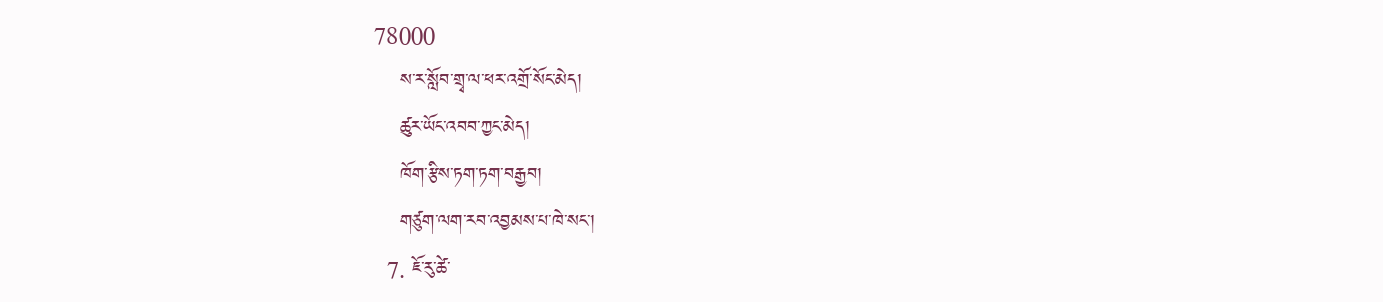78000
    ས་ར་སློབ་གྲྭ་ལ་ཕར་འགྲོ་སོང་མེད།
    ཚུར་ཡོང་འབབ་ཀྱང་མེད།
    ཁོག་རྩིས་ཏག་ཏག་བརྒྱབ།
    གཙུག་ལག་རབ་འབྱམས་པ་ཁེ་སང་།
  7. ཇོ་རུ་ཚེ་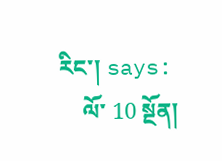རིང་། says:
    ལོ་ 10 སྔོན།